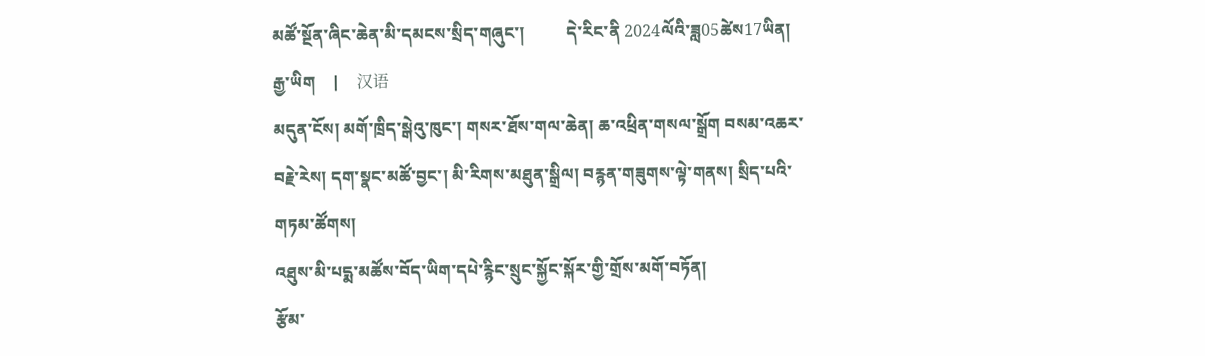མཚོ་སྔོན་ཞིང་ཆེན་མི་དམངས་སྲིད་གཞུང་།          དེ་རིང་ནི 2024ལོའི་ཟླ05ཚེས17ཡིན།
རྒྱ་ཡིག    |    汉语
མདུན་ངོས། མགོ་ཁྲིད་སྒེའུ་ཁུང་། གསར་ཐོས་གལ་ཆེན། ཆ་འཕྲིན་གསལ་སྒྲོག བསམ་འཆར་བརྗེ་རེས། དག་སྣང་མཚོ་བྱང་། མི་རིགས་མཐུན་སྒྲིལ། བརྙན་གཟུགས་ལྟེ་གནས། སྲིད་པའི་གཏམ་ཚོགས།
འཐུས་མི་པདྨ་མཚོས་བོད་ཡིག་དཔེ་རྙིང་སྲུང་སྐྱོང་སྐོར་གྱི་གྲོས་མགོ་བཏོན།
རྩོམ་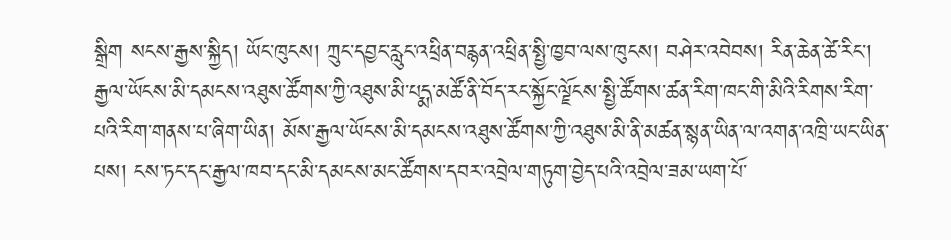སྒྲིག སངས་རྒྱས་སྐྱིད། ཡོང་ཁུངས། ཀྲུང་དབྱང་རླུང་འཕྲིན་བརྙན་འཕྲིན་སྤྱི་ཁྱབ་ལས་ཁུངས། བཤེར་འབེབས། རིན་ཆེན་ཚེ་རིང་།
རྒྱལ་ཡོངས་མི་དམངས་འཐུས་ཚོགས་ཀྱི་འཐུས་མི་པདྨ་མཚོ་ནི་བོད་རང་སྐྱོང་ལྗོངས་སྤྱི་ཚོགས་ཚན་རིག་ཁང་གི་མིའི་རིགས་རིག་པའི་རིག་གནས་པ་ཞིག་ཡིན། མོས་རྒྱལ་ཡོངས་མི་དམངས་འཐུས་ཚོགས་ཀྱི་འཐུས་མི་ནི་མཚན་སྙན་ཡིན་ལ་འགན་འཁྲི་ཡང་ཡིན་པས། ངས་ཏང་དང་རྒྱལ་ཁབ་དང་མི་དམངས་མང་ཚོགས་དབར་འབྲེལ་གཏུག་བྱེད་པའི་འབྲེལ་ཟམ་ཡག་པོ་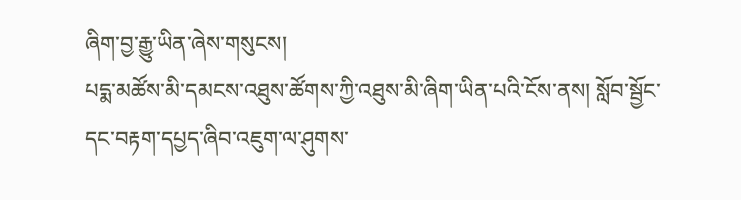ཞིག་བྱ་རྒྱུ་ཡིན་ཞེས་གསུངས།
པདྨ་མཚོས་མི་དམངས་འཐུས་ཚོགས་ཀྱི་འཐུས་མི་ཞིག་ཡིན་པའི་ངོས་ནས། སློབ་སྦྱོང་དང་བརྟག་དཔྱད་ཞིབ་འཇུག་ལ་ཤུགས་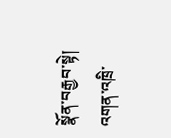སྣོན་བརྒྱབ་སྟེ། འགན་འཁྲི་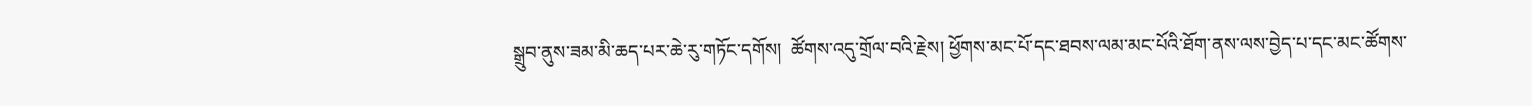སྒྲུབ་ནུས་ཟམ་མི་ཆད་པར་ཆེ་རུ་གཏོང་དགོས།  ཚོགས་འདུ་གྲོལ་བའི་རྗེས། ཕྱོགས་མང་པོ་དང་ཐབས་ལམ་མང་པོའི་ཐོག་ནས་ལས་བྱེད་པ་དང་མང་ཚོགས་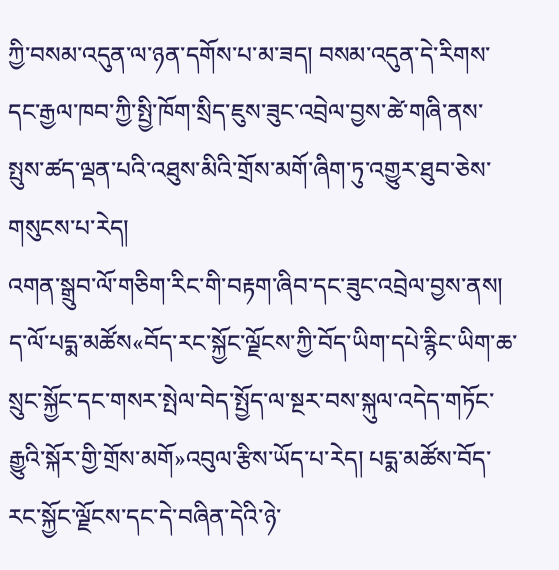ཀྱི་བསམ་འདུན་ལ་ཉན་དགོས་པ་མ་ཟད། བསམ་འདུན་དེ་རིགས་དང་རྒྱལ་ཁབ་ཀྱི་སྤྱི་ཁོག་སྲིད་ཇུས་ཟུང་འབྲེལ་བྱས་ཚེ་གཞི་ནས་སྤུས་ཚད་ལྡན་པའི་འཐུས་མིའི་གྲོས་མགོ་ཞིག་ཏུ་འགྱུར་ཐུབ་ཅེས་གསུངས་པ་རེད།
འགན་སྒྲུབ་ལོ་གཅིག་རིང་གི་བརྟག་ཞིབ་དང་ཟུང་འབྲེལ་བྱས་ནས། ད་ལོ་པདྨ་མཚོས«བོད་རང་སྐྱོང་ལྗོངས་ཀྱི་བོད་ཡིག་དཔེ་རྙིང་ཡིག་ཆ་སྲུང་སྐྱོང་དང་གསར་སྤེལ་བེད་སྤྱོད་ལ་སྔར་བས་སྐུལ་འདེད་གཏོང་རྒྱུའི་སྐོར་གྱི་གྲོས་མགོ»འབུལ་རྩིས་ཡོད་པ་རེད། པདྨ་མཚོས་བོད་རང་སྐྱོང་ལྗོངས་དང་དེ་བཞིན་དེའི་ཉེ་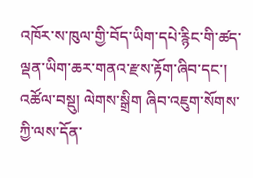འཁོར་ས་ཁུལ་གྱི་བོད་ཡིག་དཔེ་རྙིང་གི་ཚད་ལྡན་ཡིག་ཆར་གནའ་རྫས་རྟོག་ཞིབ་དང་། འཚོལ་བསྡུ། ལེགས་སྒྲིག ཞིབ་འཇུག་སོགས་ཀྱི་ལས་དོན་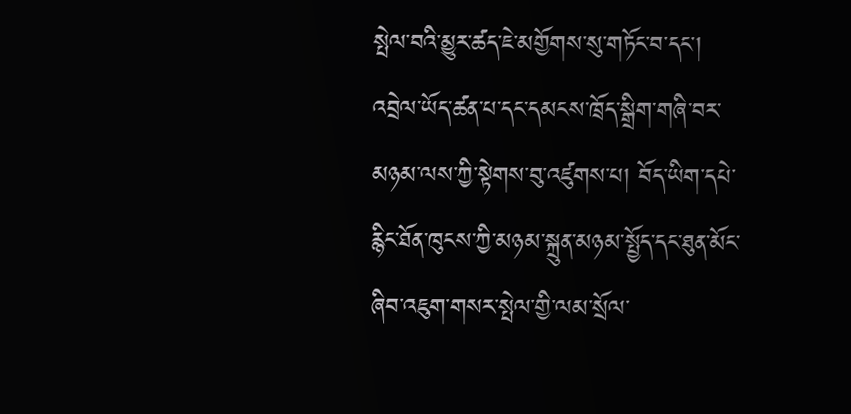སྤེལ་བའི་མྱུར་ཚད་ཇེ་མགྱོགས་སུ་གཏོང་བ་དང་། འབྲེལ་ཡོད་ཚན་པ་དང་དམངས་ཁྲོད་སྒྲིག་གཞི་བར་མཉམ་ལས་ཀྱི་སྟེགས་བུ་འཛུགས་པ། བོད་ཡིག་དཔེ་རྙིང་ཐོན་ཁུངས་ཀྱི་མཉམ་སྐྲུན་མཉམ་སྤྱོད་དང་ཐུན་མོང་ཞིབ་འཇུག་གསར་སྤེལ་གྱི་ལམ་སྲོལ་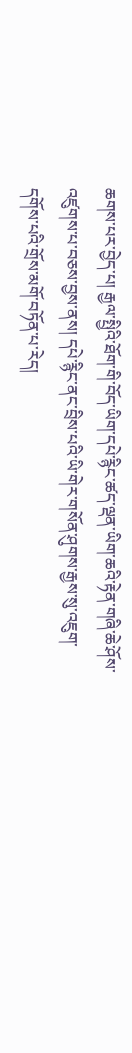ཆགས་པར་བྱེད་པ། རྒྱལ་སྤྱིའི་ཐོག་གི་བོད་ཡིག་དཔེ་རྙིང་ཚད་ལྡན་ཡིག་ཆའི་རྟེན་གཞི་ཆེ་ཤོས་འཛུགས་པ་བཅས་བྱས་ནས། དཔེ་རྙིང་ནང་བྲིས་པའི་ཡི་གེར་གསོན་ཤུགས་རྒྱས་སུ་འཇུག་དགོས་པའི་གྲོས་མགོ་བཏོན་པ་རེད།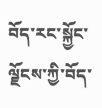བོད་རང་སྐྱོང་ལྗོངས་ཀྱི་བོད་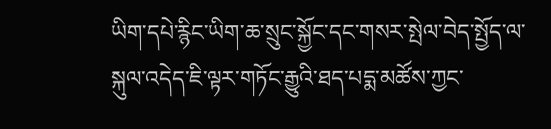ཡིག་དཔེ་རྙིང་ཡིག་ཆ་སྲུང་སྐྱོང་དང་གསར་སྤེལ་བེད་སྤྱོད་ལ་སྐུལ་འདེད་ཇི་ལྟར་གཏོང་རྒྱུའི་ཐད་པདྨ་མཚོས་ཀྱང་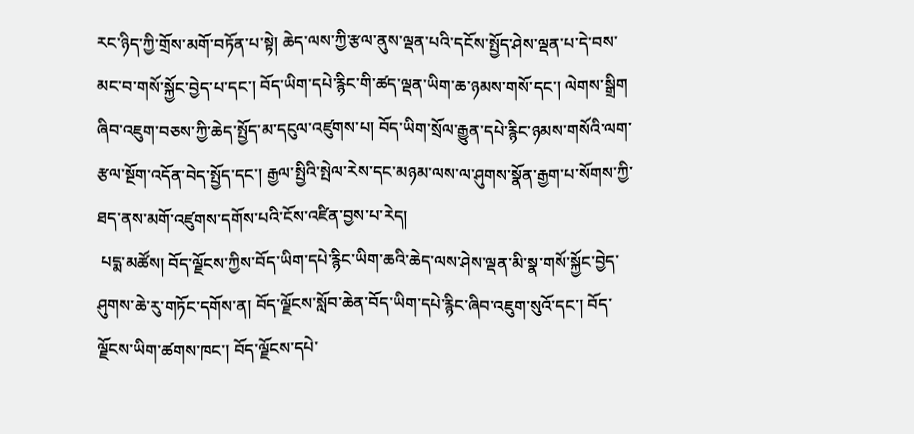རང་ཉིད་ཀྱི་གྲོས་མགོ་བཏོན་པ་སྟེ། ཆེད་ལས་ཀྱི་རྩལ་ནུས་ལྡན་པའི་དངོས་སྤྱོད་ཤེས་ལྡན་པ་དེ་བས་མང་བ་གསོ་སྐྱོང་བྱེད་པ་དང་། བོད་ཡིག་དཔེ་རྙིང་གི་ཚད་ལྡན་ཡིག་ཆ་ཉམས་གསོ་དང་། ལེགས་སྒྲིག ཞིབ་འཇུག་བཅས་ཀྱི་ཆེད་སྤྱོད་མ་དངུལ་འཛུགས་པ། བོད་ཡིག་སྲོལ་རྒྱུན་དཔེ་རྙིང་ཉམས་གསོའི་ལག་རྩལ་སྔོག་འདོན་བེད་སྤྱོད་དང་། རྒྱལ་སྤྱིའི་སྤེལ་རེས་དང་མཉམ་ལས་ལ་ཤུགས་སྣོན་རྒྱག་པ་སོགས་ཀྱི་ཐད་ནས་མགོ་འཛུགས་དགོས་པའི་ངོས་འཛིན་བྱས་པ་རེད།
 པདྨ་མཚོས། བོད་ལྗོངས་ཀྱིས་བོད་ཡིག་དཔེ་རྙིང་ཡིག་ཆའི་ཆེད་ལས་ཤེས་ལྡན་མི་སྣ་གསོ་སྐྱོང་བྱེད་ཤུགས་ཆེ་རུ་གཏོང་དགོས་ན། བོད་ལྗོངས་སློབ་ཆེན་བོད་ཡིག་དཔེ་རྙིང་ཞིབ་འཇུག་སུའོ་དང་། བོད་ལྗོངས་ཡིག་ཚགས་ཁང་། བོད་ལྗོངས་དཔེ་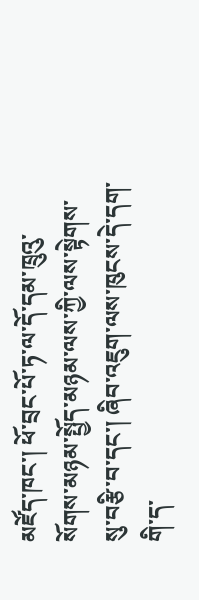མཛོད་ཁང་། ཕོ་བྲང་པོ་ཏ་ལ་དོ་དམ་ཁྲུའུ་སོགས་མཉམ་སྤྱོད་མཉམ་ལས་ཀྱི་ལས་སྟེགས་སུ་བརྩི་བ་དང་། ཞིབ་འཇུག་ལས་ཁུངས་དེ་དག་གི་ད་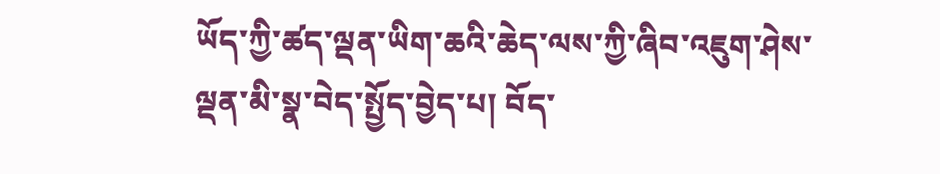ཡོད་ཀྱི་ཚད་ལྡན་ཡིག་ཆའི་ཆེད་ལས་ཀྱི་ཞིབ་འཇུག་ཤེས་ལྡན་མི་སྣ་བེད་སྤྱོད་བྱེད་པ། བོད་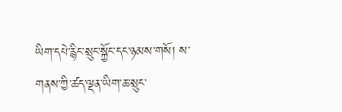ཡིག་དཔེ་རྙིང་སྲུང་སྐྱོང་དང་ཉམས་གསོ། ས་གནས་ཀྱི་ཚད་ལྡན་ཡིག་ཆ་སྲུང་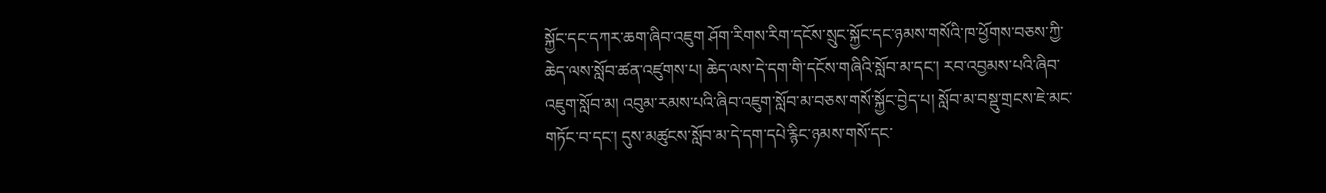སྐྱོང་དང་དཀར་ཆག་ཞིབ་འཇུག ཤོག་རིགས་རིག་དངོས་སྲུང་སྐྱོང་དང་ཉམས་གསོའི་ཁ་ཕྱོགས་བཅས་ཀྱི་ཆེད་ལས་སློབ་ཚན་འཛུགས་པ། ཆེད་ལས་དེ་དག་གི་དངོས་གཞིའི་སློབ་མ་དང་། རབ་འབྱམས་པའི་ཞིབ་འཇུག་སློབ་མ། འབུམ་རམས་པའི་ཞིབ་འཇུག་སློབ་མ་བཅས་གསོ་སྐྱོང་བྱེད་པ། སློབ་མ་བསྡུ་གྲངས་ཇེ་མང་གཏོང་བ་དང་། དུས་མཚུངས་སློབ་མ་དེ་དག་དཔེ་རྙིང་ཉམས་གསོ་དང་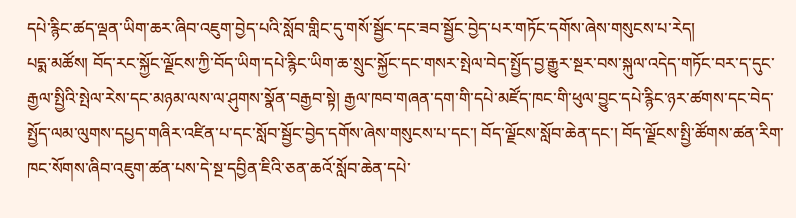དཔེ་རྙིང་ཚད་ལྡན་ཡིག་ཆར་ཞིབ་འཇུག་བྱེད་པའི་སློབ་གླིང་དུ་གསོ་སྦྱོང་དང་ཟབ་སྦྱོང་བྱེད་པར་གཏོང་དགོས་ཞེས་གསུངས་པ་རེད།
པདྨ་མཚོས། བོད་རང་སྐྱོང་ལྗོངས་ཀྱི་བོད་ཡིག་དཔེ་རྙིང་ཡིག་ཆ་སྲུང་སྐྱོང་དང་གསར་སྤེལ་བེད་སྤྱོད་བྱ་རྒྱུར་སྔར་བས་སྐུལ་འདེད་གཏོང་བར་ད་དུང་རྒྱལ་སྤྱིའི་སྤེལ་རེས་དང་མཉམ་ལས་ལ་ཤུགས་སྣོན་བརྒྱབ་སྟེ། རྒྱལ་ཁབ་གཞན་དག་གི་དཔེ་མཛོད་ཁང་གི་ཕུལ་བྱུང་དཔེ་རྙིང་ཉར་ཚགས་དང་བེད་སྤྱོད་ལམ་ལུགས་དཔྱད་གཞིར་འཛིན་པ་དང་སློབ་སྦྱོང་བྱེད་དགོས་ཞེས་གསུངས་པ་དང་། བོད་ལྗོངས་སློབ་ཆེན་དང་། བོད་ལྗོངས་སྤྱི་ཚོགས་ཚན་རིག་ཁང་སོགས་ཞིབ་འཇུག་ཚན་པས་དེ་སྔ་དབྱིན་ཇིའི་ཅན་ཆའོ་སློབ་ཆེན་དཔེ་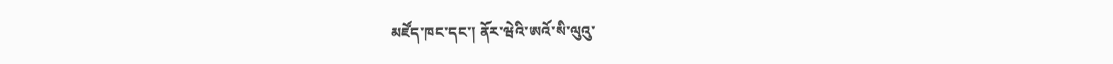མཛོད་ཁང་དང་། ནོར་ཝེའི་ཨའོ་སི་ལུའུ་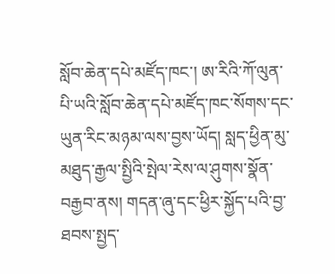སློབ་ཆེན་དཔེ་མཛོད་ཁང་། ཨ་རིའི་ཀོ་ལུན་པི་ཡའི་སློབ་ཆེན་དཔེ་མཛོད་ཁང་སོགས་དང་ཡུན་རིང་མཉམ་ལས་བྱས་ཡོད། སླད་ཕྱིན་མུ་མཐུད་རྒྱལ་སྤྱིའི་སྤེལ་རེས་ལ་ཤུགས་སྣོན་བརྒྱབ་ནས། གདན་ཞུ་དང་ཕྱིར་སྐྱོད་པའི་བྱ་ཐབས་སྤྱད་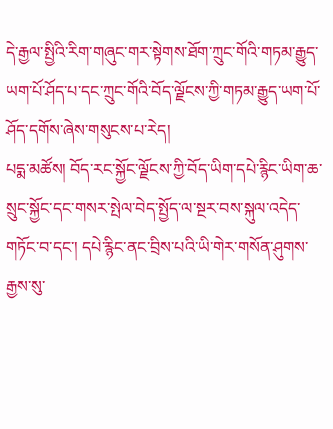དེ་རྒྱལ་སྤྱིའི་རིག་གཞུང་གར་སྟེགས་ཐོག་ཀྲུང་གོའི་གཏམ་རྒྱུད་ཡག་པོ་ཤོད་པ་དང་ཀྲུང་གོའི་བོད་ལྗོངས་ཀྱི་གཏམ་རྒྱུད་ཡག་པོ་ཤོད་དགོས་ཞེས་གསུངས་པ་རེད།
པདྨ་མཚོས། བོད་རང་སྐྱོང་ལྗོངས་ཀྱི་བོད་ཡིག་དཔེ་རྙིང་ཡིག་ཆ་སྲུང་སྐྱོང་དང་གསར་སྤེལ་བེད་སྤྱོད་ལ་སྔར་བས་སྐུལ་འདེད་གཏོང་བ་དང་། དཔེ་རྙིང་ནང་བྲིས་པའི་ཡི་གེར་གསོན་ཤུགས་རྒྱས་སུ་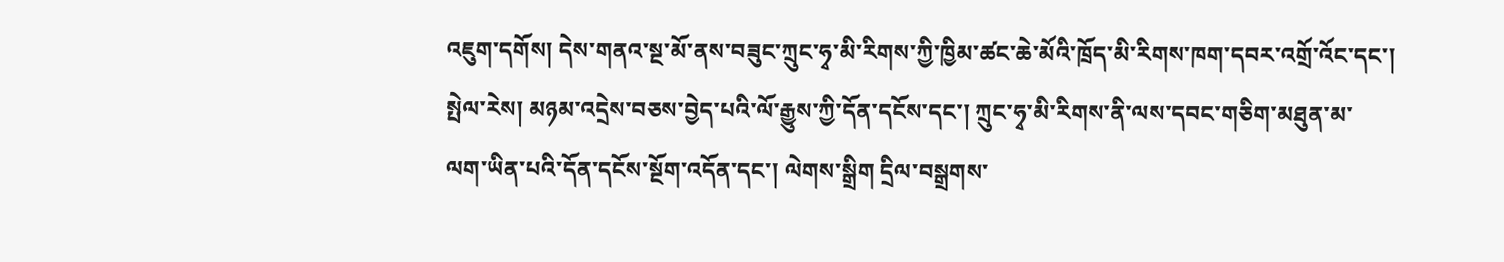འཇུག་དགོས། དེས་གནའ་སྔ་མོ་ནས་བཟུང་ཀྲུང་ཧྭ་མི་རིགས་ཀྱི་ཁྱིམ་ཚང་ཆེ་མོའི་ཁྲོད་མི་རིགས་ཁག་དབར་འགྲོ་འོང་དང་། སྤེལ་རེས། མཉམ་འདྲེས་བཅས་བྱེད་པའི་ལོ་རྒྱུས་ཀྱི་དོན་དངོས་དང་། ཀྲུང་ཧྭ་མི་རིགས་ནི་ལས་དབང་གཅིག་མཐུན་མ་ལག་ཡིན་པའི་དོན་དངོས་སྔོག་འདོན་དང་། ལེགས་སྒྲིག དྲིལ་བསྒྲགས་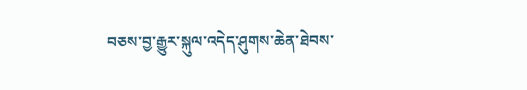བཅས་བྱ་རྒྱུར་སྐུལ་འདེད་ཤུགས་ཆེན་ཐེབས་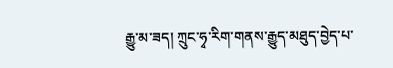རྒྱུ་མ་ཟད། ཀྲུང་ཧྭ་རིག་གནས་རྒྱུད་མཐུད་བྱེད་པ་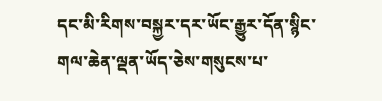དང་མི་རིགས་བསྐྱར་དར་ཡོང་རྒྱུར་དོན་སྙིང་གལ་ཆེན་ལྡན་ཡོད་ཅེས་གསུངས་པ་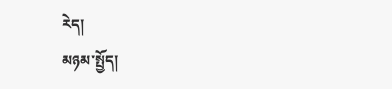རེད།
མཉམ་སྤྱོད།